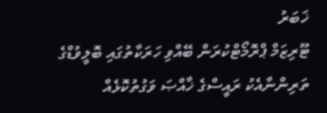ޚަބަރު
ޓޫރިޒަމް ޕްރޮމޯޓްކުރަން ބޭއްވި ހަރަކާތުގައި ބޮލީވުޑްގެ ތަރިންނާއެކު ރައީސްގެ ޚާއްޞަ ވަގުތުކޮޅެއް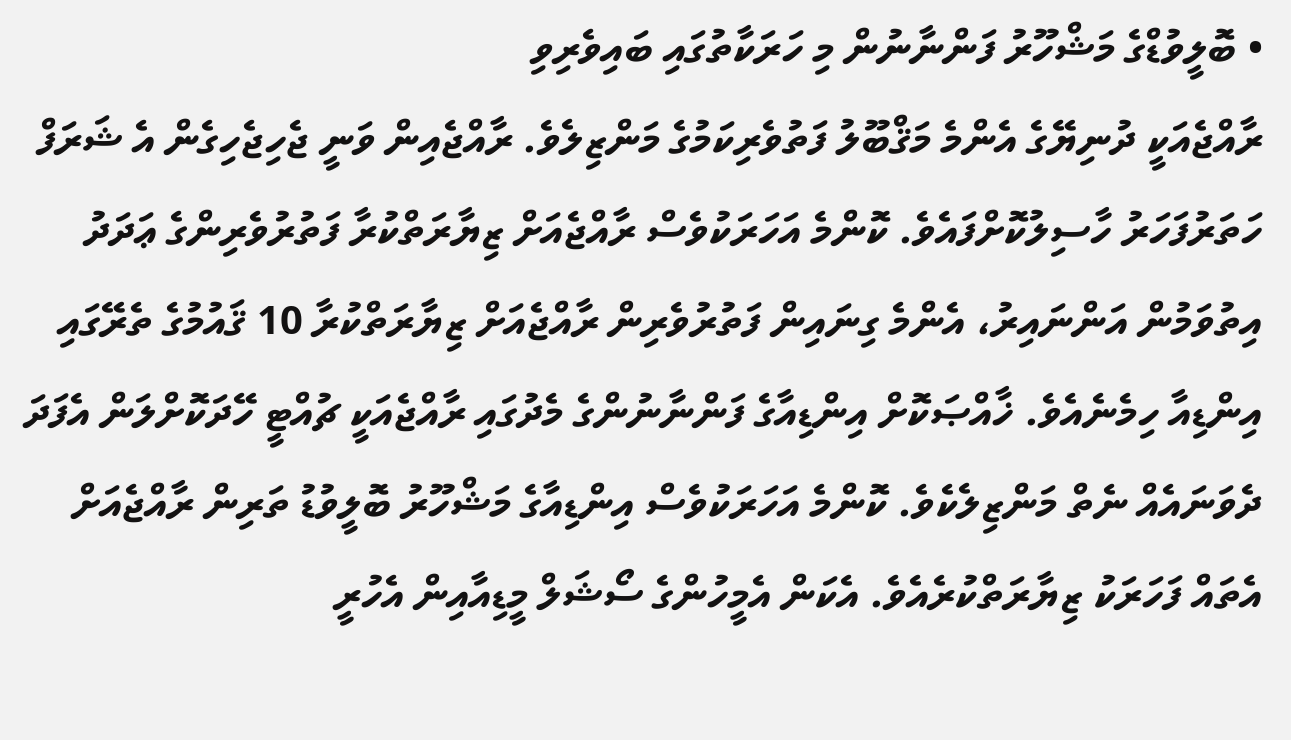• ބޮލީވުޑްގެ މަޝްހޫރު ފަންނާނުން މި ހަރަކާތުގައި ބައިވެރިވި
ރާއްޖެއަކީ ދުނިޔޭގެ އެންމެ މަޤްބޫލު ފަތުވެރިކަމުގެ މަންޒިލެވެ. ރާއްޖެއިން ވަނީ ޖެހިޖެހިގެން އެ ޝަރަފް ހަތަރުފަހަރު ހާސިލުކޮށްފައެވެ. ކޮންމެ އަހަރަކުވެސް ރާއްޖެއަށް ޒިޔާރަތްކުރާ ފަތުރުވެރިންގެ ޢަދަދު އިތުވަމުން އަންނައިރު، އެންމެ ގިނައިން ފަތުރުވެރިން ރާއްޖެއަށް ޒިޔާރަތްކުރާ 10 ޤައުމުގެ ތެރޭގައި އިންޑިއާ ހިމެނެއެވެ. ޚާއްޞަކޮށް އިންޑިއާގެ ފަންނާނުންގެ މެދުގައި ރާއްޖެއަކީ ޗުއްޓީ ހޭދަކޮށްލަން އެފަދަ ދެވަނައެއް ނެތް މަންޒިލެކެވެ. ކޮންމެ އަހަރަކުވެސް އިންޑިއާގެ މަޝްހޫރު ބޮލީވުޑު ތަރިން ރާއްޖެއަށް އެތައް ފަހަރަކު ޒިޔާރަތްކުރެއެވެ. އެކަން އެމީހުންގެ ސޯޝަލް މީޑިއާއިން އެހުރީ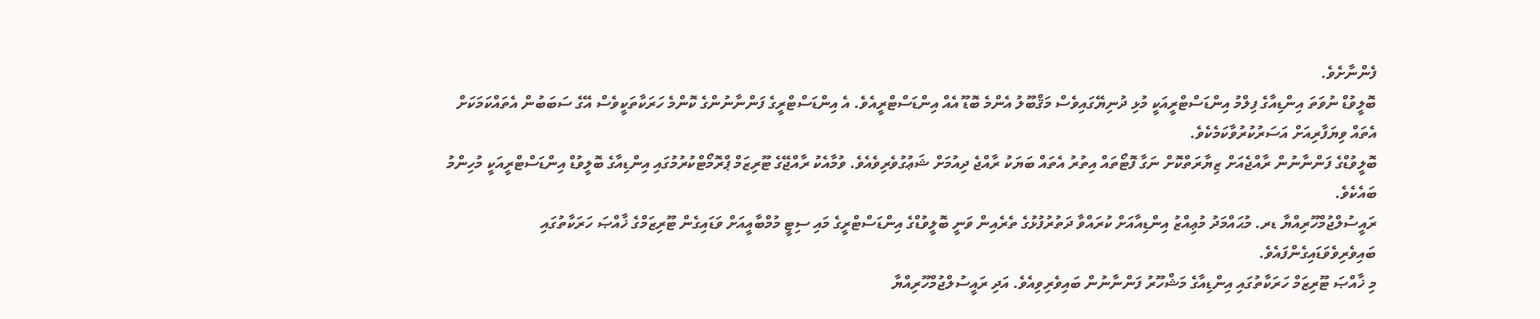ފެންނާށެވެ.
ބޮލީވުޑް ނުވަތަ އިންޑިއާގެ ފިލްމު އިންޑަސްޓްރީއަކީ މުޅި ދުނިޔޭގައިވެސް މަޤްބޫލު އެންމެ ބޮޑޫ އެއް އިންޑަސްޓްރީއެވެ. އެ އިންޑަސްޓްރީގެ ފަންނާނުންގެ ކޮންމެ ހަރަކާތަކީވެސް އޭގެ ސަބަބުން އެތައްކަމަކަށް އެތައް ވިޔަފާރިއަށް އަސަރުކުރުވާކަމެކެވެ.
ބޮލީވުޑްގެ ފަންނާނުން ރާއްޖެއަށް ޒިޔާރަތްކޮށް ނަގާ ފޮޓޯތައް އިތުރު އެތައް ބަޔަކު ރާއްޖެ ދިއުމަށް ޝަޢުގުވެރިވެއެވެ. ވުމާއެކު ރާއްޖޭގެ ޓޫރިޒަމް ޕްރޮމޯޓްކުރުމުގައި އިންޑިއާގެ ބޮލީވުޑް އިންޑަސްޓްރީއަކީ މުހިންމު ބައެކެވެ.
ރައީސުލްޖުމްހޫރިއްޔާ ޑރ. މުޙައްމަދު މުޢިއްޒު އިންޑިއާއަށް ކުރައްވާ ދަތުރުފުޅުގެ ތެރެއިން ވަނީ ބޮލީވުޑްގެ އިންޑަސްޓްރީގެ މައި ސިޓީ މުމްބާއީއަށް ވަޑައިގެން ޓޫރިޒަމްގެ ޚާއްޞަ ހަރަކާތުގައި ބައިވެރިވެވަޑައިގެންފައެވެ.
މި ޚާއްޞަ ޓޫރިޒަމް ހަރަކާތުގައި އިންޑިއާގެ މަޝްހޫރު ފަންނާނުން ބައިވެރިވިއެވެ. އަދި ރައީސުލްޖުމްހޫރިއްޔާ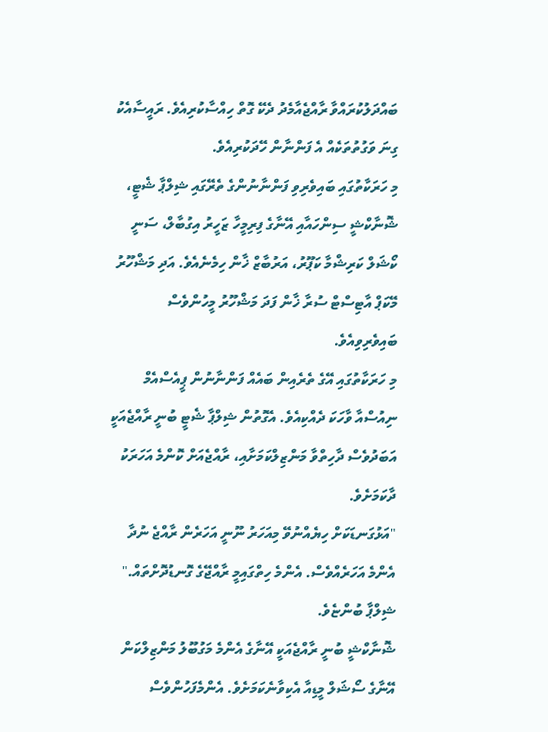ބައްދަލުކުރައްވާ ރާއްޖެއާމެދު ދެކޭ ގޮތް ހިއްސާކުރިއެވެ. ރައީސާއެކު ގިނަ ވަގުތުތަކެއް އެ ފަންނާން ހޭދަކުރިއެވެ.
މި ހަރަކާތުގައި ބައިވެރިވި ފަންނާނުންގެ ތެރޭގައި ޝިލްޕާ ޝެޓީ، ޝޮނާކްޝީ ސިންހައާއި އޭނާގެ ފިރިމީހާ ޒަހީރު އިގުބާލް، ސަނީ ކޯޝަލް ކަރިޝްމާ ކަޕޫރު، އަރުބާޒް ޚާން ހިމެނެއެވެ. އަދި މަޝްހޫރު މޭކަޕް އާޓިސްޓް ސުރާ ޚާން ފަދަ މަޝްހޫރު މީހުންވެސް ބައިވެރިވިއެވެ.
މި ހަރަކާތުގައި އޭގެ ތެރެއިން ބައެއް ފަންނާނުން ޕީއެސްއެމް ނިއުސްއާ ވާހަކަ ދެއްކިއެވެ. އެގޮތުން ޝިލްޕާ ޝެޓީ ބުނީ ރާއްޖެއަކީ އަބަދުވެސް ދާހިތްވާ މަންޒިލްކަމަށާއި، ރާއްޖެއަށް ކޮންމެ އަހަރަކު ދާކަމަށެވެ.
"އަޅުގަނޑަކަށް ހިޔެއްނުވޭ މިއަހަރު ނޫނީ އަހަރެން ރާއްޖެ ނުދާ އެންމެ އަހަރެއްވެސް. އެންމެ ހިތްގައިމީ ރާއްޖޭގެ ގޮނޑުދޮށްތައް." ޝިލްޕާ ބުންޏެވެ.
ޝޮނާކްޝީ ބުނީ ރާއްޖެއަކީ އޭނާގެ އެންމެ މަގުބޫލު މަންޒިލްކަން އޭނާގެ ސޯޝަލް މީޑިއާ އެކިވާނެކަމަށެވެ. އެންމެފަހުންވެސް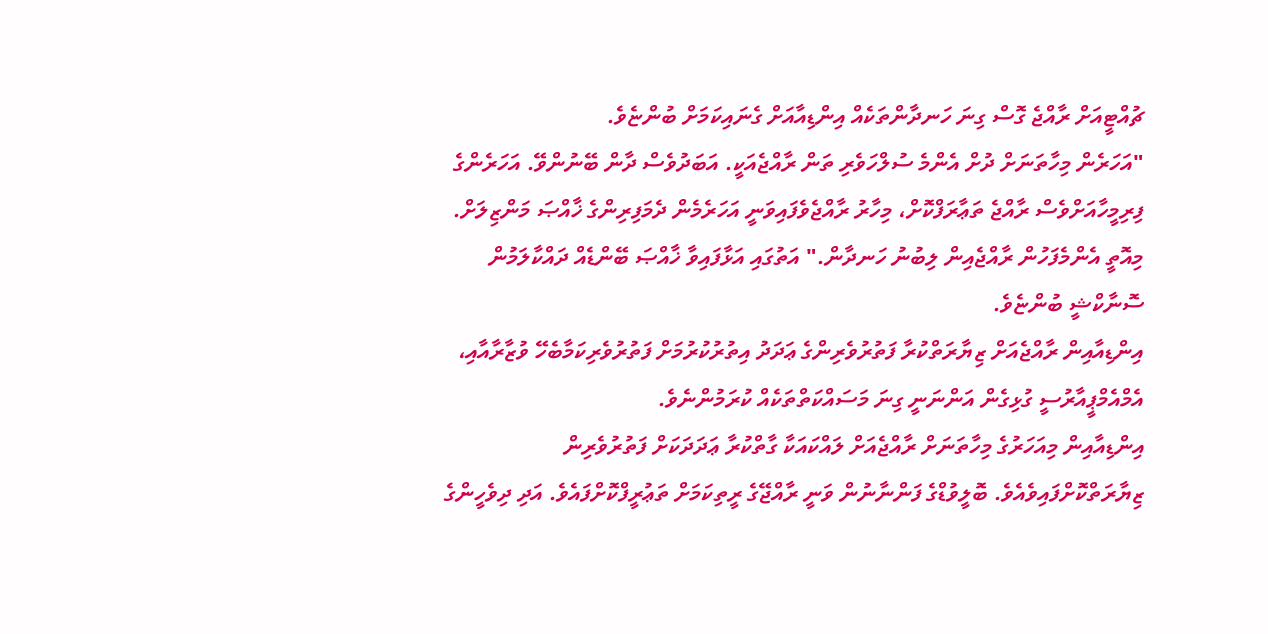ޗުއްޓީއަށް ރާއްޖެ ގޮސް ގިނަ ހަނދާންތަކެއް އިންޑިއާއަށް ގެނައިކަމަށް ބުންޏެވެ.
"އަހަރެން މިހާތަނަށް ދުށް އެންމެ ސުލްހަވެރި ތަން ރާއްޖެއަކީ. އަބަދުވެސް ދާން ބޭނުންވޭ. އަހަރެންގެ ފިރިމީހާއަށްވެސް ރާއްޖެ ތަޢާރަފްކޮށް، މިހާރު ރާއްޖެވެފައިވަނީ އަހަރެމެން ދެމަފިރިންގެ ޚާއްޞަ މަންޒިލަށް. މިއޮތީ އެންމެފަހުން ރާއްޖެއިން ލިބުނު ހަނދާން." އަތުގައި އަޅާފައިވާ ޚާއްޞަ ބޭންޑެއް ދައްކާލަމުން ސޮނާކްޝީ ބުންޏެވެ.
އިންޑިއާއިން ރާއްޖެއަށް ޒިޔާރަތްކުރާ ފަތުރުވެރިންގެ ޢަދަދު އިތުރުކުރުމަށް ފަތުރުވެރިކަމާބެހޭ ވުޒާރާއާއި، އެމްއެމްޕީއާރުސީ ގުޅިގެން އަންނަނީ ގިނަ މަސައްކަތްތަކެއް ކުރަމުންނެވެ.
އިންޑިއާއިން މިއަހަރުގެ މިހާތަނަށް ރާއްޖެއަށް ލައްކައަކާ ގާތްކުރާ ޢަދަދަކަށް ފަތުރުވެރިން ޒިޔާރަތްކޮށްފައިވެއެވެ. ބޮލީވުޑްގެ ފަންނާނުން ވަނީ ރާއްޖޭގެ ރީތިކަމަށް ތަޢުރީފްކޮށްފައެވެ. އަދި ދިވެހީންގެ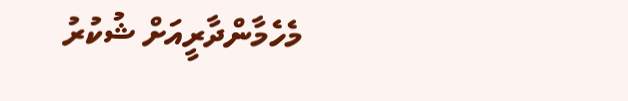މެހެމާންދާރީއަށް ޝުކުރު